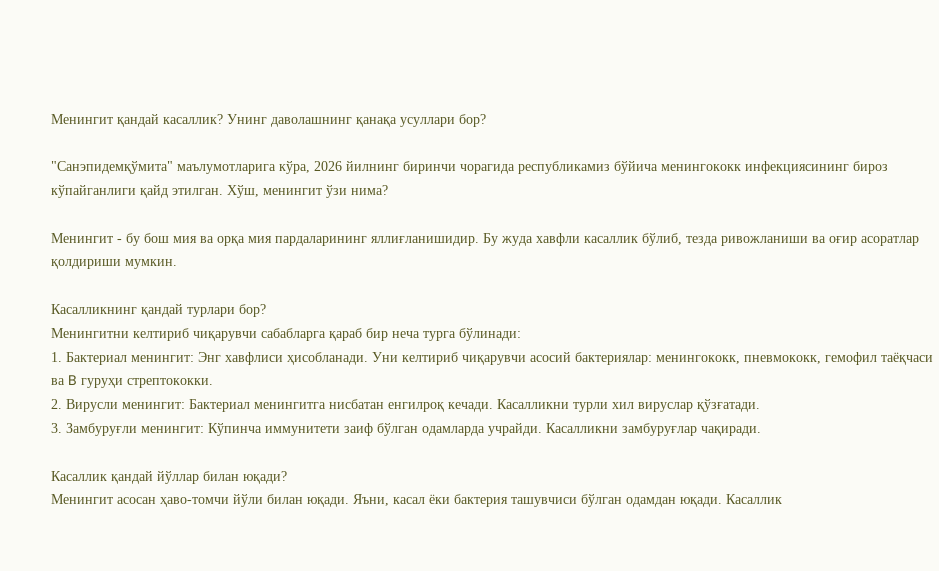Менингит қандай касаллик? Унинг даволашнинг қанақа усуллари бор?

"Санэпидемқўмита" маълумотларига кўра, 2026 йилнинг биринчи чорагида республикамиз бўйича менингококк инфекциясининг бироз кўпайганлиги қайд этилган. Хўш, менингит ўзи нима?

Менингит - бу бош мия ва орқа мия пардаларининг яллиғланишидир. Бу жуда хавфли касаллик бўлиб, тезда ривожланиши ва оғир асоратлар қолдириши мумкин.

Касалликнинг қандай турлари бор?
Менингитни келтириб чиқарувчи сабабларга қараб бир неча турга бўлинади:
1. Бактериал менингит: Энг хавфлиси ҳисобланади. Уни келтириб чиқарувчи асосий бактериялар: менингококк, пневмококк, гемофил таёқчаси ва B гуруҳи стрептококки.
2. Вирусли менингит: Бактериал менингитга нисбатан енгилроқ кечади. Касалликни турли хил вируслар қўзғатади.
3. Замбуруғли менингит: Кўпинча иммунитети заиф бўлган одамларда учрайди. Касалликни замбуруғлар чақиради.

Касаллик қандай йўллар билан юқади?
Менингит асосан ҳаво-томчи йўли билан юқади. Яъни, касал ёки бактерия ташувчиси бўлган одамдан юқади. Касаллик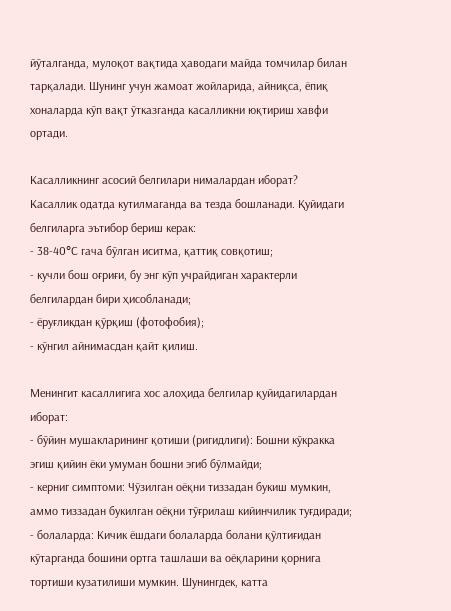йўталганда, мулоқот вақтида ҳаводаги майда томчилар билан тарқалади. Шунинг учун жамоат жойларида, айниқса, ёпиқ хоналарда кўп вақт ўтказганда касалликни юқтириш хавфи ортади.

Касалликнинг асосий белгилари нималардан иборат?
Касаллик одатда кутилмаганда ва тезда бошланади. Қуйидаги белгиларга эътибор бериш керак:
- 38-40°С гача бўлган иситма, қаттиқ совқотиш;
- кучли бош оғриғи, бу энг кўп учрайдиган характерли белгилардан бири ҳисобланади;
- ёруғликдан қўрқиш (фотофобия);
- кўнгил айнимасдан қайт қилиш.

Менингит касаллигига хос алоҳида белгилар қуйидагилардан иборат:
- бўйин мушакларининг қотиши (ригидлиги): Бошни кўкракка эгиш қийин ёки умуман бошни эгиб бўлмайди;
- керниг симптоми: Чўзилган оёқни тиззадан букиш мумкин, аммо тиззадан букилган оёқни тўғрилаш кийинчилик туғдиради;
- болаларда: Кичик ёшдаги болаларда болани қўлтиғидан кўтарганда бошини ортга ташлаши ва оёқларини қорнига тортиши кузатилиши мумкин. Шунингдек, катта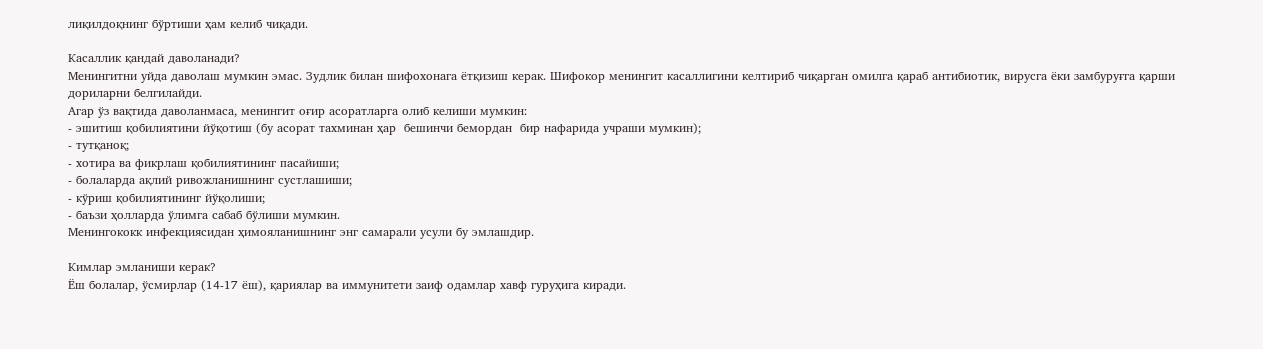лиқилдоқнинг бўртиши ҳам келиб чиқади.

Касаллик қандай даволанади?
Менингитни уйда даволаш мумкин эмас. Зудлик билан шифохонага ётқизиш керак. Шифокор менингит касаллигини келтириб чиқарган омилга қараб антибиотик, вирусга ёки замбуруғга қарши дориларни белгилайди.
Агар ўз вақтида даволанмаса, менингит оғир асоратларга олиб келиши мумкин:
- эшитиш қобилиятини йўқотиш (бу асорат тахминан ҳар  бешинчи бемордан  бир нафарида учраши мумкин);
- тутқаноқ;
- хотира ва фикрлаш қобилиятининг пасайиши;
- болаларда ақлий ривожланишнинг сустлашиши;
- кўриш қобилиятининг йўқолиши;
- баъзи ҳолларда ўлимга сабаб бўлиши мумкин.
Менингококк инфекциясидан ҳимояланишнинг энг самарали усули бу эмлашдир.

Кимлар эмланиши керак?
Ёш болалар, ўсмирлар (14-17 ёш), қариялар ва иммунитети заиф одамлар хавф гуруҳига киради.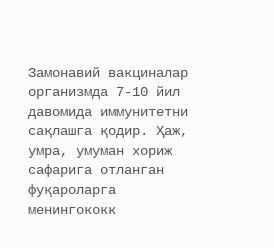Замонавий вакциналар организмда 7-10 йил давомида иммунитетни сақлашга қодир. Ҳаж, умра, умуман хориж сафарига отланган фуқароларга менингококк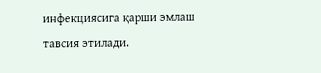инфекциясига қарши эмлаш тавсия этилади.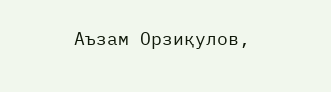Аъзам Орзиқулов,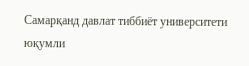Самарқанд давлат тиббиёт университети юқумли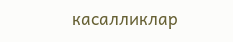касалликлар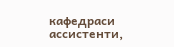кафедраси ассистенти,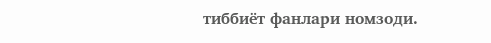тиббиёт фанлари номзоди.